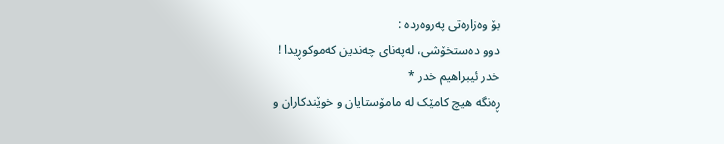بۆ وەزارەتی پەروەردە :
دوو دەستخۆشی، لەپەنای چەندین کەموکوڕیدا !
خدر ئیبراهیم خدر *
ڕەنگە هیچ کامێک لە مامۆستایان و خوێندکاران و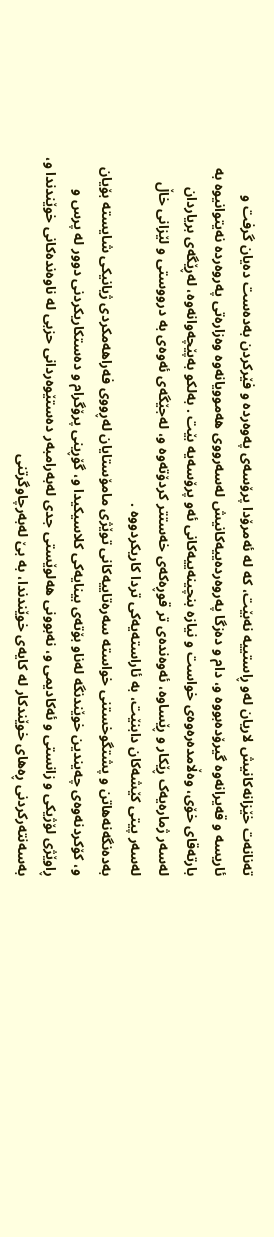تەنانەت خێزانەکانیش لاریان لەو ڕاستییە نەبێت، کە لە ئەمرۆدا پرۆسەی پەوەردە و فێرکردن بەدەست دەیان گرفت و ئاریسە و قەیرانەوە گیرۆدەبووە و، دام و دەزگا پەروەردەییەکانیش لەسەرووی هەموویانەوە وەزارەتی پەروەردە نەیتوانیوە بە بارتەقای خۆی، وەڵامدەرەوەی خواست و نیازە بنچینەییەکانی ئەو پرۆسەیە بێت . بەلکو بەپێچەوانەوە، لەڕێگەی بریاردان لەسەر ژمارەیەک ڕێکار و ڕێساوە، ئەوەندەی تر قوڕەکەی خەستتر کردۆتەوە و، لەجێگەی ئەوەی بە درووستی و لێزانی خاڵ لەسەر پیتی کێشەکان دابنێت، بە ئاراستەیەکی تردا کاریکردووە .
بەدەنگەنەهاتن و پشتگوخستنی خواستە سەرەتاییەکانی توێژی مامۆستایان لەڕووی فەراهەمکردی ژیانیکی شایستە بۆیان و، کۆکردنەوەی چەيندین خوێندنگە لەناو بۆتەی بینایەکی کلاسیکیدا و، گۆڕینی پرۆگرام و دەستکاریکردنی دوور لە پرس و ڕاوێژی لۆژیکی و زانستی و ئەکادیمی و، نەبوونی هەلوێستی جدی لەبەرامبەر دەستێوەردانی حزبی لە ناوەندەکانی خوێندندا و، بەسەنتەرکردنی ڕەهای خوێندکار لە کایەی خوێندندا، بە بێ لەبەرچاوگرتنی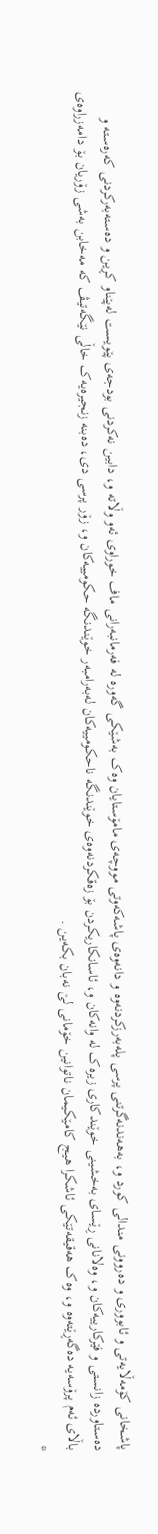پاشخانی کۆمەڵایەتی و ئابووری و دەروونی مندالی کورد و، بەهەندنەگرتنی پرسی پلەبەرزکردنەوە و دانەوەی پاشەکەوتی مووچەی مامۆستایان وەک بەشێکی گەورە لە فەرمانبەرانی ماف خوراوی ئەو وڵاتە و، دابین نەکردنی بودجەی پێویست لەپێناو کڕین و دەستەبەرکردنی کەرەستە و دەستاوردە زانستی و فێرکارییەکان و، وەلانانی ڕێسای بەخشینی خوێندکاری زیرەک لە وانەکان و، ئاسانکاریکردن بۆ زەقکردنەوەی خوێندنگە ناحكومییەکان لەبەرامبەر خوێندنگە حکومییەکان و، زۆر پرسی دی، دەبنە زنجیرەیەک خاڵی نێگەتیڤ کە مەخابن بەشی زۆریان بۆ دامەزراوەی باڵای ئەم پرۆسەیە دەگەڕێتەوە و، وەک هەقیقەتێکی ئاشکرا هیج کامێکیمان ناتوانین خۆمانی لێ نەبان بکەین .
*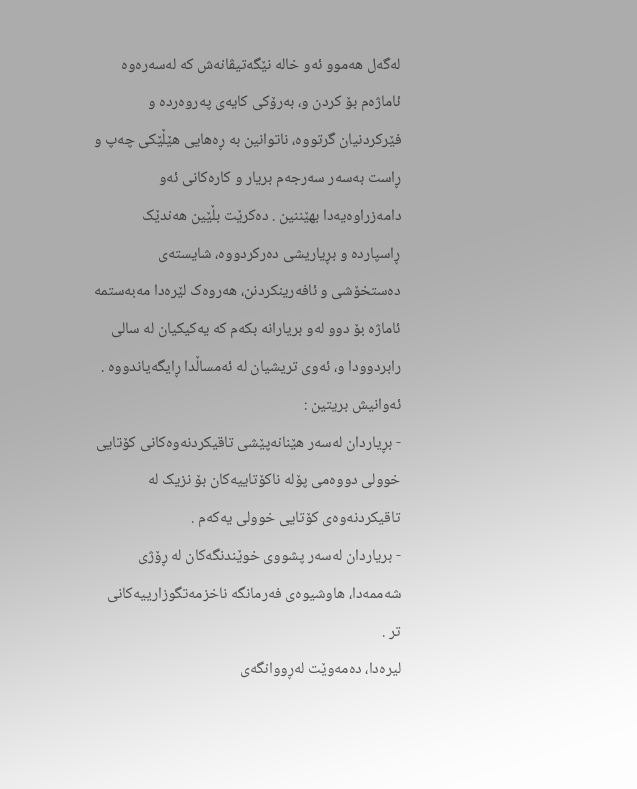لەگەل هەموو ئەو خالە نێگەتیڤانەش کە لەسەرەوە ئاماژەم بۆ کردن و، بەرۆکی کایەی پەروەردە و فێرکردنیان گرتووە، ناتوانین بە ڕەهایی هێڵێکی چەپ و ڕاست بەسەر سەرجەم بریار و کارەکانی ئەو دامەزراوەیەدا بهێننین . دەکرێت بڵێین هەندێک ڕاسپاردە و بڕیاریشی دەرکردووە، شایستەی دەستخۆشی و ئافەرینکردنن، هەروەک لێرەدا مەبەستمە ئاماژە بۆ دوو لەو بریارانە بکەم کە یەکیکیان لە سالی رابردوودا و، ئەوی تریشیان لە ئەمساڵدا ڕایگەیاندووە . ئەوانیش بریتین :
- بڕیاردان لەسەر هێنانەپێشی تاقیکردنەوەکانی کۆتایی خوولی دووەمی پۆلە ناکۆتاییەکان بۆ نزیک لە تاقیکردنەوەی کۆتایی خوولی یەکەم .
- بریاردان لەسەر پشووی خوێندنگەکان لە ڕۆژی شەممەدا، هاوشیوەی فەرمانگە ناخزمەتگوزارییەکانی تر .
لیرەدا، دەمەوێت لەڕووانگەی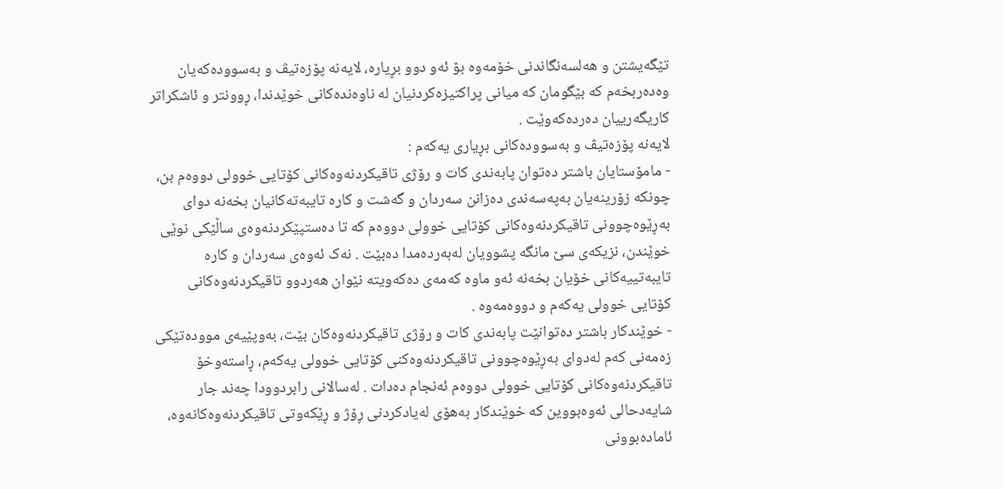تێگەیشتن و هەلسەنگاندنی خۆمەوە بۆ ئەو دوو بڕیارە، لایەنە پۆزەتیڤ و بەسوودەکەیان وەدەربخەم کە بێگومان کە میانی پراکتیزەکردنیان لە ناوەندەکانی خوێدندا، ڕوونتر و ئاشکراتر کاریگەرییان دەردەکەوێت .
لایەنە پۆزەتیڤ و بەسوودەکانی بڕیاری یەکەم :
- مامۆستایان باشتر دەتوان پابەندی کات و رۆژی تاقیکردنەوەکانی کۆتایی خوولی دووەم بن، چونکە زۆرینەیان بەپەسەندی دەزانن سەردان و گەشت و کارە تایبەتەکانیان بخەنە دوای بەڕێوەچوونی تاقیکردنەوەکانی کۆتایی خوولی دووەم کە تا دەستپێکردنەوەی ساڵێکی نوێی خوێندن، نزیکەی سێ مانگە پشوویان لەبەردەمدا دەبێت . نەک ئەوەی سەردان و کارە تایبەتییەکانی خۆیان بخەنە ئەو ماوە کەمەی دەکەویتە نێوان هەردوو تاقیکردنەوەکانی کۆتایی خوولی یەکەم و دووەمەوە .
- خوێندکار باشتر دەتوانێت پابەندی کات و رۆژی تاقیکردنەوەکان بێت، بەوپێیەی موودەتێکی زەمەنی کەم لەدوای بەڕێوەچوونی تاقیکردنەوەکنی کۆتایی خوولی یەکەم، ڕاستەوخۆ تاقیکردنەوەکانی کۆتایی خوولی دووەم ئەنجام دەدات . لەسالانی رابردوودا چەند جار شایەدحالی ئەوەبووین کە خوێندکار بەهۆی لەیادکردنی ڕۆژ و ڕێکەوتی تاقیکردنەوەکانەوە، ئامادەبوونی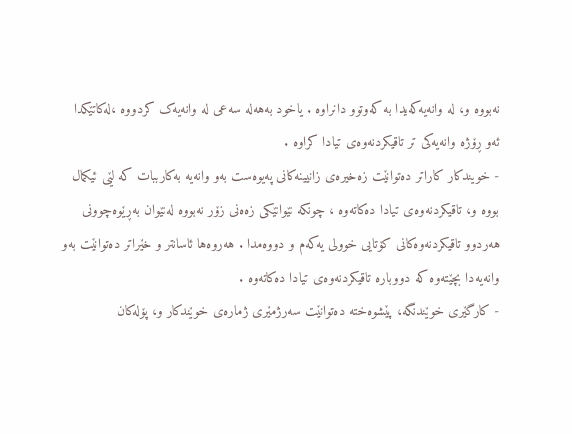نەبووە و، لە وانەیەکەیدا بە کەوتوو دانراوە . یاخود بەهەلە سەعی لە وانەیەک کردووە ،لەکاتێکدا ئەو ڕۆژە وانەیەکی تر تاقیکردنەوەی تیادا کراوە .
- خویندکار کاراتر دەتوانێت زەخیرەی زانیینەکانی پەیوەست بەو وانەیە بەکارببات کە لێی ئیکمال بووە و، تاقیکردنەوەی تیادا دەکاتەوە ، چونکە نێوانێکی زەەنی زۆر نەبووە لەنێوان بەڕێوەچوونی هەردوو تاقیکردنەوەکانی کۆتایی خوولی یەکەم و دووەمدا . هەروەها ئاسانتر و خێراتر دەتوانێت بەو وانەیەدا بچێتەوە کە دووبارە تاقیکردنەوەی تیادا دەکاتەوە .
- کارگێری خوێندنگە، پێشوەختە دەتوانێت سەرژمێری ژمارەی خوێندکار و، پۆلەکان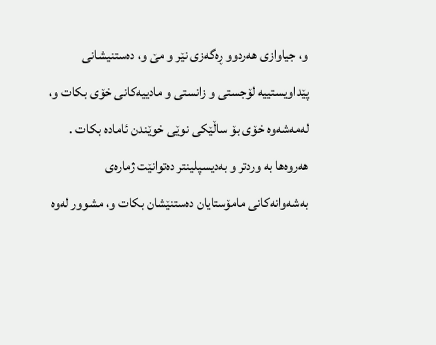و، جیاوازی هەردوو ڕەگەزی نێر و مێ و، دەستنیشانی پێداویستییە لۆجستی و زانستی و مادییەکانی خۆی بکات و، لەمەشەوە خۆی بۆ ساڵێکی نوێی خوێندن ئامادە بکات . هەروەها بە وردتر و بەدیسپلینتر دەتوانێت ژمارەی بەشەوانەکانی مامۆستایان دەستنێشان بکات و، مشوور لەوە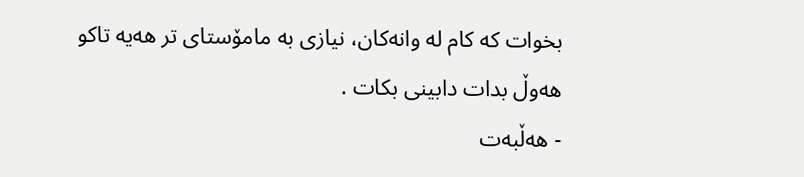بخوات کە کام لە وانەکان، نیازی بە مامۆستای تر هەیە تاکو هەوڵ بدات دابینی بکات .
- هەڵبەت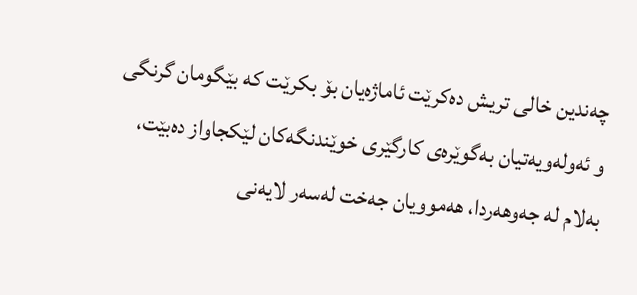چەندین خالی تریش دەکرێت ئاماژەیان بۆ بکرێت کە بێگومان گرنگی و ئەولەویەتیان بەگوێرەی کارگێری خوێندنگەکان لێکجاواز دەبێت، بەلام لە جەوهەردا، هەموویان جەخت لەسەر لایەنی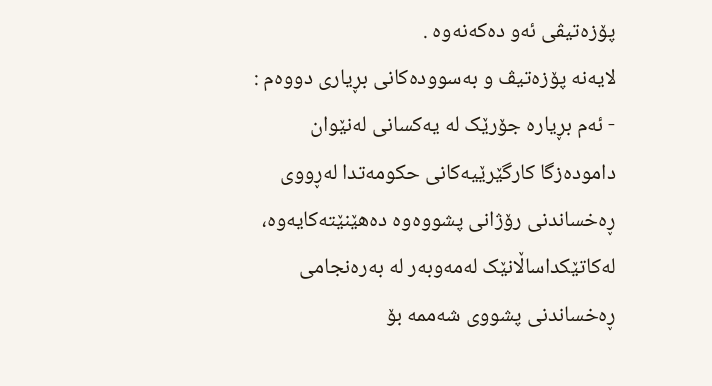پۆزەتیڤی ئەو دەکەنەوە .
لایەنە پۆزەتیڤ و بەسوودەکانی بڕیاری دووەم :
- ئەم بڕیارە جۆرێک لە یەکسانی لەنێوان دامودەزگا کارگێرێیەکانی حکومەتدا لەڕووی ڕەخساندنی رۆژانی پشووەوە دەهێنێتەکایەوە، لەکاتێکداساڵانێک لەمەوبەر لە بەرەنجامی ڕەخساندنی پشووی شەممە بۆ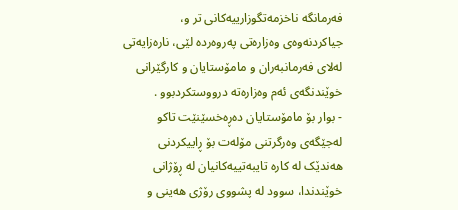فەرمانگە ناخزمەتگوزارییەکانی تر و، جیاکردنەوەی وەزارەتی پەروەردە لێی، نارەزایەتی لەلای فەرمانبەران و مامۆستایان و کارگێرانی خوێندنگەی ئەم وەزارەتە درووستکردبوو .
- بوار بۆ مامۆستایان دەڕەخسێنێت تاکو لەجێگەی وەرگرتنی مۆلەت بۆ ڕاییکردنی هەندێک لە کارە تایبەتییەکانیان لە ڕۆژانی خوێندندا، سوود لە پشووی رۆژی هەینی و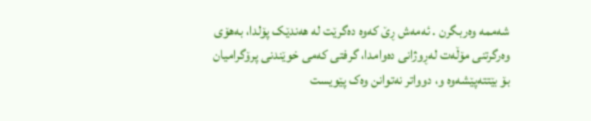شەممە وەربگرن . ئەمەش ڕێ کەوە دەگرێت لە هەندێک پۆلدا، بەهۆی وەرگرتنی مۆڵەت لەڕوژانی دەوامدا، گرفتی کەمی خوێندنی پرۆگرامیان بۆ بێتتەپێشەوە و، دوواتر نەتوانن وەک پێویست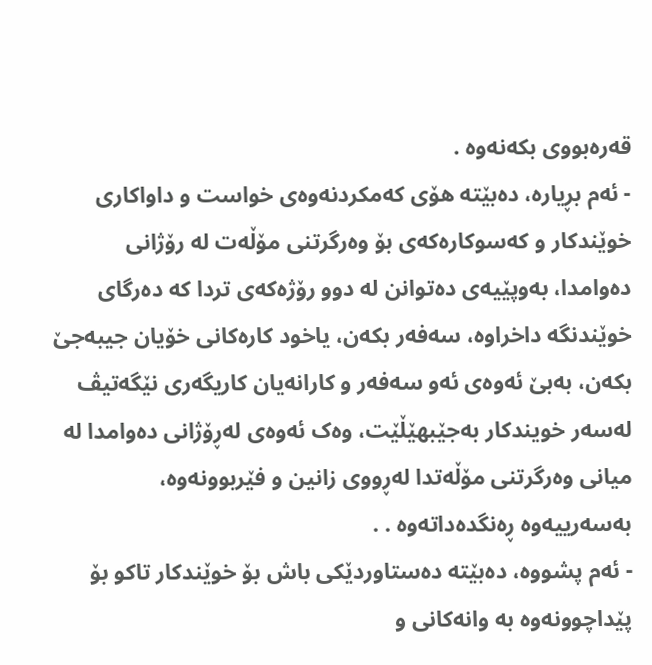قەرەبووی بکەنەوە .
- ئەم بڕیارە، دەبێتە هۆی کەمکردنەوەی خواست و داواکاری خوێندکار و کەسوکارەکەی بۆ وەرگرتنی مۆڵەت لە رۆژانی دەوامدا، بەوپێیەی دەتوانن لە دوو رۆژەکەی تردا کە دەرگای خوێندنگە داخراوە، سەفەر بکەن، یاخود کارەکانی خۆیان جیبەجێ بکەن، بەبێ ئەوەی ئەو سەفەر و کارانەیان کاریگەری نێگەتیڤ لەسەر خویندکار بەجێبهێڵێت، وەک ئەوەی لەڕۆژانی دەوامدا لە میانی وەرگرتنی مۆڵەتدا لەڕووی زانین و فێربوونەوە، بەسەرییەوە ڕەنگدەداتەوە . .
- ئەم پشووە، دەبێتە دەستاوردێکی باش بۆ خوێندکار تاکو بۆ پێداچوونەوە بە وانەکانی و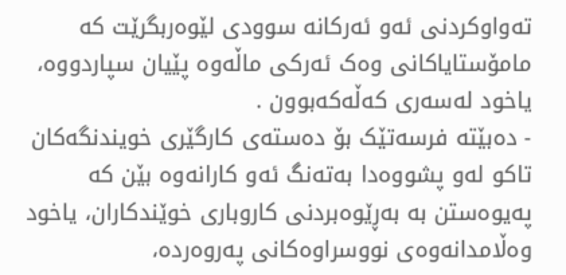تەواوکردنی ئەو ئەرکانە سوودی لێوەربگرێت کە مامۆستایاکانی وەک ئەرکی ماڵەوە پێیان سپاردووە، یاخود لەسەری کەڵەکەبوون .
- دەبێتە فرسەتێک بۆ دەستەی کارگێری خویندنگەکان تاکو لەو پشووەدا بەتەنگ ئەو کارانەوە بێن کە پەیوەستن بە بەڕێوەبردنی کاروباری خوێندکاران، یاخود وەڵامدانەوەی نووسراوەکانی پەروەردە،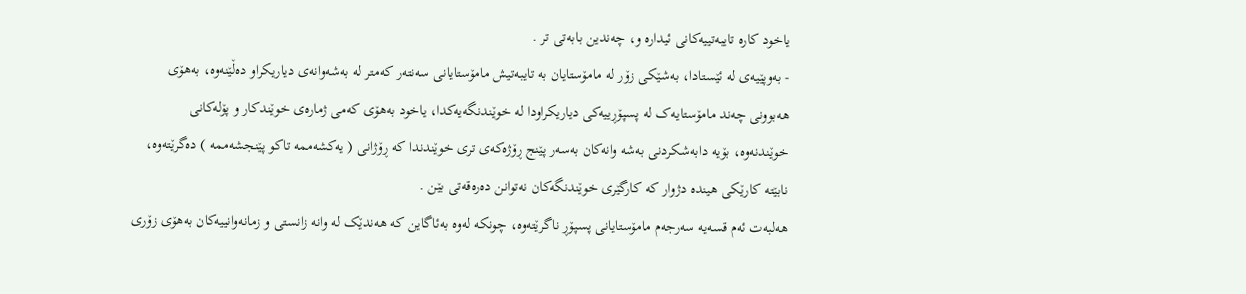یاخود کارە تایبەتییەکانی ئیدارە و، چەندین بابەتی تر .
- بەوپێیەی لە ئێستادا، بەشێکی زۆر لە مامۆستایان بە تایبەتیش مامۆستایانی سەنتەر کەمتر لە بەشەوانەی دیاریکراو دەڵێنەوە، بەهۆی هەبوونی چەند مامۆستایەک لە پسپۆڕییەکی دیاریکراودا لە خوێندنگەیەکدا، یاخود بەهۆی کەمی ژمارەی خوێندکار و پۆلەکانی خوێندنەوە، بۆیە دابەشکردنی بەشە وانەکان بەسەر پێنج ڕۆژەکەی تری خوێندندا کە ڕۆژانی ( یەکشەممە تاکو پێنجشەممە ) دەگرێتەوە، نابێتە کارێکی هیندە دژوار کە کارگێری خوێندنگەکان نەتوانن دەرەقەتی بێن .
هەلبەت ئەم قسەیە سەرجەم مامۆستایانی پسپۆڕ ناگرێتەوە، چونکە لەوە بەئاگاین کە هەندێک لە وانە زانستی و زمانەوانییەکان بەهۆی زۆری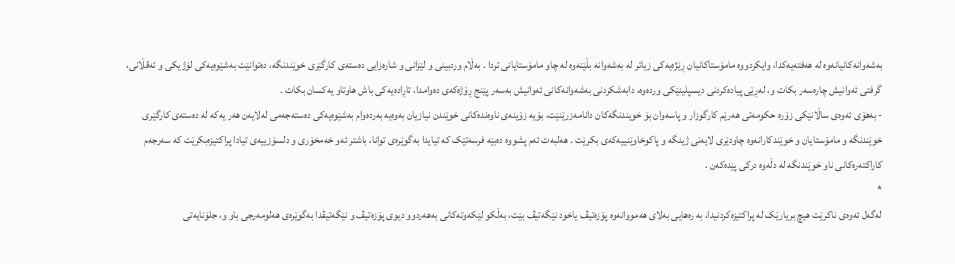بەشەوانەکانیانەوە لە هەفتەیەکدا، وایکردووە مامۆستاکانیان ڕێژەیەکی زیاتر لە بەشەوانە بڵێنەوە لە چاو مامۆستایانی تردا . بەڵام وردبینی و لێزانی و شارەزایی دەستەی کارگێری خوێندنگە، دەتوانێت بەشێوەیەکی لۆژیکی و ئەقڵانی، گرفتی ئەوانیش چارەسەر بکات و، لەڕێی پیادەکردنی دیسپلینێکی وردەوە، دابەشکردنی بەشەوانەکانی ئەوانیش بەسەر پێنج ڕۆژەکەی دەوامدا، تاڕادەیەکی باش هاوتاو یەکسان بکات .
- بەهۆی ئەوەی ساڵانێکی زۆرە حکومەتی هەرێم کارگوزار و پاسەوان بۆ خویندنگەکان دانامەزرێنێت، بۆیە زۆینەی ناوەندەکانی خوێندن نیازیان بەوەیە بەردەوام بەشێوەیەکی دەستەجەمی لەلایەن هەر یەکە لە دەستەی کارگێری خوێندنگە و مامۆستایان و خوێندکارانەوە چاودێری لایەنی ژینگە و پاکوخاوێنییەکەی بکرێت . هەلبەت ئەم پشووە دەبێە فرسەتێک کە تیایدا بەگوێرەی توانا، باشتر ئەو خەمخۆری و دلسۆزییەی تیادا پراکتیزەبکرێت کە سەرجەم کاراکتەرەکانی ناو خوێندنگە لە دڵەوە درکی پێدەکەن .
*
لەگەل ئەوەی ناکرێت هیچ بریارێک لە پراکتیزەکردنیدا، بە رەهایی بەلای هەمووانەوە پۆزەتیڤ یاخود نێگەتیڤ بێت، بەڵکو لێکەوتەکانی بەهەردوو دیوی پۆزەتیڤ و نێگەتیڤدا بەگوێرەی هەلومەرجی باو و، جلۆنایەتی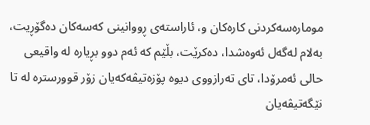مومارەسەکردنی کارەکان و، ئاراستەی ڕووانینی کەسەکان دەگۆڕیت، بەلام لەگەل ئەوەشدا، دەکرێت، بڵێم کە ئەم دوو بڕیارە لە واقیعی حالی ئەمرۆدا، تای تەرازووی دیوە پۆزەتیڤەکەیان زۆر قوورسترە لە تا نێگەتیڤەیان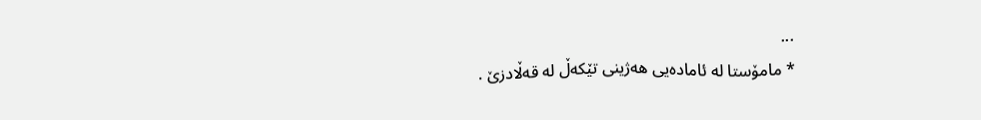...
* مامۆستا لە ئامادەیی هەژینی تێکەڵ لە قەڵادزێ .